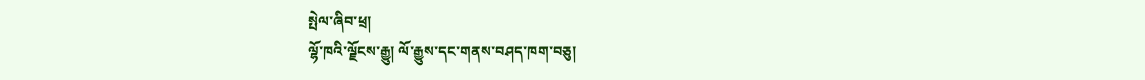སྤེལ་ཞིབ་ཕྲ།
ལྷོ་ཁའི་ལྗོངས་རྒྱུ། ལོ་རྒྱུས་དང་གནས་བཤད་ཁག་བཅུ།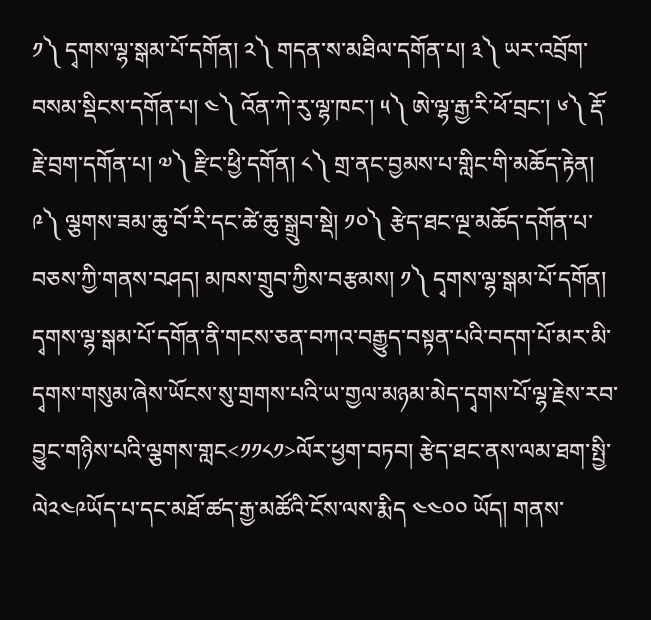༡༽ དྭགས་ལྷ་སྒམ་པོ་དགོན། ༢༽ གདན་ས་མཐིལ་དགོན་པ། ༣༽ ཡར་འབྲོག་བསམ་སྡིངས་དགོན་པ། ༤༽ འོན་ཀེ་རུ་ལྷ་ཁང་། ༥༽ ཨེ་ལྷ་རྒྱ་རི་ཕོ་བྲང་། ༦༽ རྡོ་རྗེ་བྲག་དགོན་པ། ༧༽ རྫིང་ཕྱི་དགོན། ༨༽ གྲ་ནང་བྱམས་པ་གླིང་གི་མཆོད་རྟེན། ༩༽ ལྕགས་ཟམ་ཆུ་བོ་རི་དང་ཚེ་ཆུ་སྒྲུབ་སྡེ། ༡༠༽ རྩེད་ཐང་ལྔ་མཆོད་དགོན་པ་བཅས་ཀྱི་གནས་བཤད། མཁས་གྲུབ་ཀྱིས་བརྩམས། ༡༽ དྭགས་ལྷ་སྒམ་པོ་དགོན། དྭགས་ལྷ་སྒམ་པོ་དགོན་ནི་གངས་ཅན་བཀའ་བརྒྱུད་བསྟན་པའི་བདག་པོ་མར་མི་དྭགས་གསུམ་ཞེས་ཡོངས་སུ་གྲགས་པའི་ཡ་གྱལ་མཉམ་མེད་དྭགས་པོ་ལྷ་རྗེས་རབ་བྱུང་གཉིས་པའི་ལྕགས་གླང<༡༡༨༡>ལོར་ཕྱག་བཏབ། རྩེད་ཐང་ནས་ལམ་ཐག་སྤྱི་ལེ༢༤༩ཡོད་པ་དང་མཐོ་ཚད་རྒྱ་མཚོའི་ངོས་ལས་རྨིད ༤༤༠༠ ཡོད། གནས་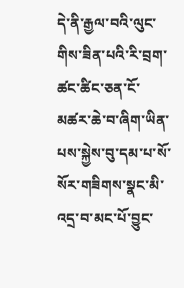དེ་ནི་རྒྱལ་བའི་ལུང་གིས་ཟིན་པའི་རི་བྲག་ཚང་ཚིང་ཅན་ངོ་མཚར་ཆེ་བ་ཞིག་ཡིན་པས་སྐྱེས་བུ་དམ་པ་སོ་སོར་གཟིགས་སྣང་མི་འདྲ་བ་མང་པོ་བྱུང་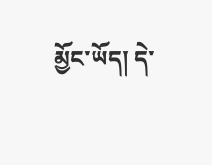མྱོང་ཡོད། དེ་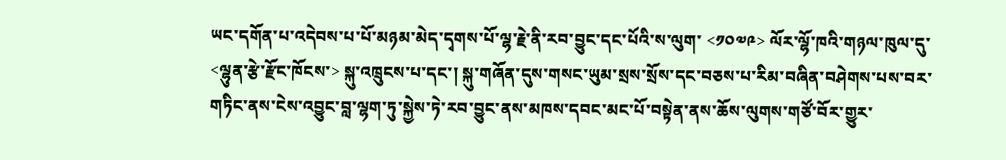ཡང་དགོན་པ་འདེབས་པ་པོ་མཉམ་མེད་དྭགས་པོ་ལྷ་རྗེ་ནི་རབ་བྱུང་དང་པོའི་ས་ལུག་ <༡༠༧༩> ལོར་ལྷོ་ཁའི་གཉལ་ཁུལ་དུ་ <ལྷུན་རྩེ་རྫོང་ཁོངས་> སྐུ་འཁྲུངས་པ་དང་། སྐུ་གཞོན་དུས་གསང་ཡུམ་སྲས་སྲོས་དང་བཅས་པ་རིམ་བཞིན་བཤེགས་པས་བར་གཏིང་ནས་ངེས་འབྱུང་བླ་ལྷག་ཏུ་སྐྱེས་ཏེ་རབ་བྱུང་ནས་མཁས་དབང་མང་པོ་བསྟེན་ནས་ཆོས་ལུགས་གཙོ་བོར་གྱུར་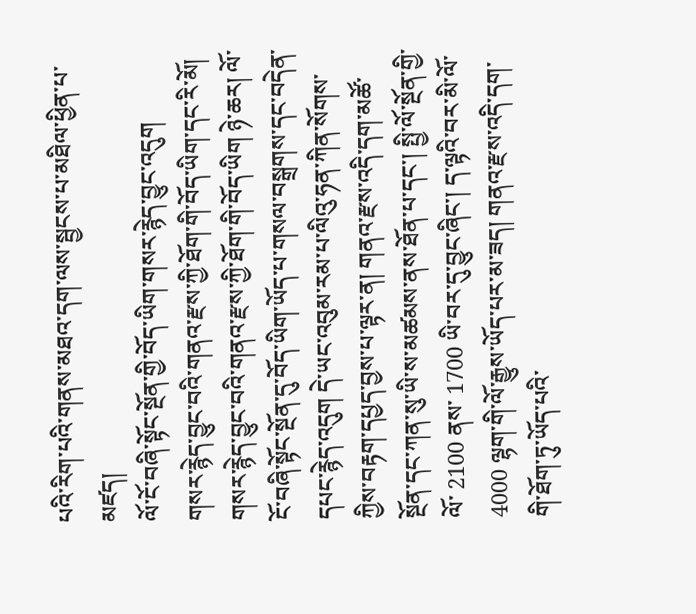པའི་རིག་པའི་གནས་མཐའ་དག་ལས་སྦྱངས་པ་མཐིལ་ཕྱིན་པ་མཛད།
ལོ་ངོ་བཞི་སྟོང་སྔོན་གྱི་བོད་ཡིག་གསར་རྙེད་བྱུང་འདུག
གསར་རྙེད་བྱུང་བའི་གནའ་རྫས་ཀྱི་ཐོག་གི་བོད་ཡིག་དང་རི་མོ། གསར་རྙེད་བྱུང་བའི་གནའ་རྫས་ཀྱི་ཐོག་གི་བོད་ཡིག ཉེ་ཆར། ལོ་ངོ་བཞི་སྟོང་སྔོན་དུ་བོད་ཡིག་ཡོད་པ་གསལ་བསྒྲགས་དང་བདེན་དཔང་རྙེད་འདུག དེ་ཡང་འབུམ་རམ་པ་ལིའུ་ཧན་ཀིན་སོགས་ཀྱིས་བརྟག་དཔྱད་བྱས་པ་ལྟར་ན། གནའ་རྫས་འདི་དག་མཚོ་སྔོན་དང་ཀན་སུ་ཡི་ས་མཚམས་ནས་ཐོན་པ་དང་། སྤྱི་ལོ་སྔོན་གྱི་ལོ་ 2100 ནས་ 1700 ཡི་བར་དུ་བྱུང་ཞིང་། ད་ལྟའི་བར་མི་ལོ་ 4000 ལྷག་གི་ལོ་རྒྱུས་ཡོད་པར་མ་ཟད། གནའ་རྫས་འདི་དག་གི་ཐོག་ཏུ་ཡོད་པའི་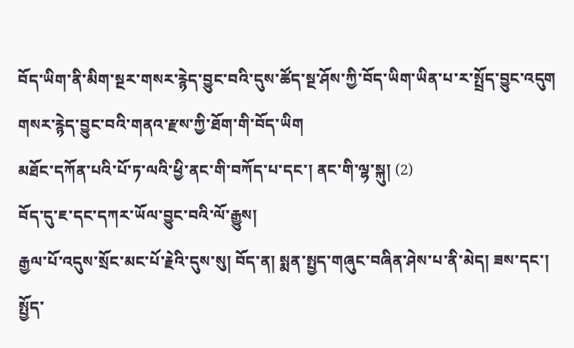བོད་ཡིག་ནི་མིག་སྔར་གསར་རྙེད་བྱུང་བའི་དུས་ཚོད་སྔ་ཤོས་ཀྱི་བོད་ཡིག་ཡིན་པ་ར་སྤྲོད་བྱུང་འདུག གསར་རྙེད་བྱུང་བའི་གནའ་རྫས་ཀྱི་ཐོག་གི་བོད་ཡིག
མཐོང་དཀོན་པའི་པོ་ཏ་ལའི་ཕྱི་ནང་གི་བཀོད་པ་དང་། ནང་གི་ལྷ་སྐུ། (2)
བོད་དུ་ཇ་དང་དཀར་ཡོལ་བྱུང་བའི་ལོ་རྒྱུས།
རྒྱལ་པོ་འདུས་སྲོང་མང་པོ་རྗེའི་དུས་སུ། བོད་ན། སྨན་སྤྱད་གཞུང་བཞིན་ཤེས་པ་ནི་མེད། ཟས་དང་། སྤྱོད་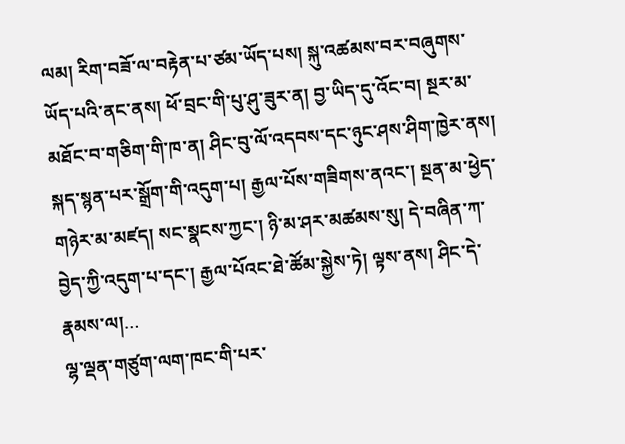ལམ། རིག་བཟོ་ལ་བརྟེན་པ་ཙམ་ཡོད་པས། སྐུ་འཚམས་བར་བཞུགས་ཡོད་པའི་ནང་ནས། ཕོ་བྲང་གི་པུ་ཤུ་ཟུར་ན། བྱ་ཡིད་དུ་འོང་བ། སྔར་མ་མཐོང་བ་གཅིག་གི་ཁ་ན། ཤིང་བུ་ལོ་འདབས་དང་ཉུང་ཤས་ཤིག་ཁྱེར་ནས། སྐད་སྙན་པར་སྒྲོག་གི་འདུག་པ། རྒྱལ་པོས་གཟིགས་ནའང་། སྔན་མ་ཕྱེད་གཉེར་མ་མཛད། སང་སྣངས་ཀྱང་། ཉི་མ་ཤར་མཚམས་སུ། དེ་བཞིན་ཀ་བྱེད་ཀྱི་འདུག་པ་དང་། རྒྱལ་པོའང་ཐེ་ཚོམ་སྐྱེས་ཏེ། ལྟས་ནས། ཤིང་དེ་རྣམས་ལ།…
ལྷ་ལྡན་གཙུག་ལག་ཁང་གི་པར་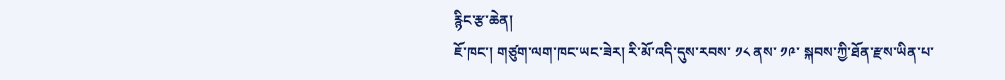རྙིང་རྩ་ཆེན།
ཇོ་ཁང་། གཙུག་ལག་ཁང་ཡང་ཟེར། རི་མོ་འདི་དུས་རབས་ ༡༨ ནས་ ༡༩་ སྐབས་ཀྱི་ཐོན་རྫས་ཡིན་པ་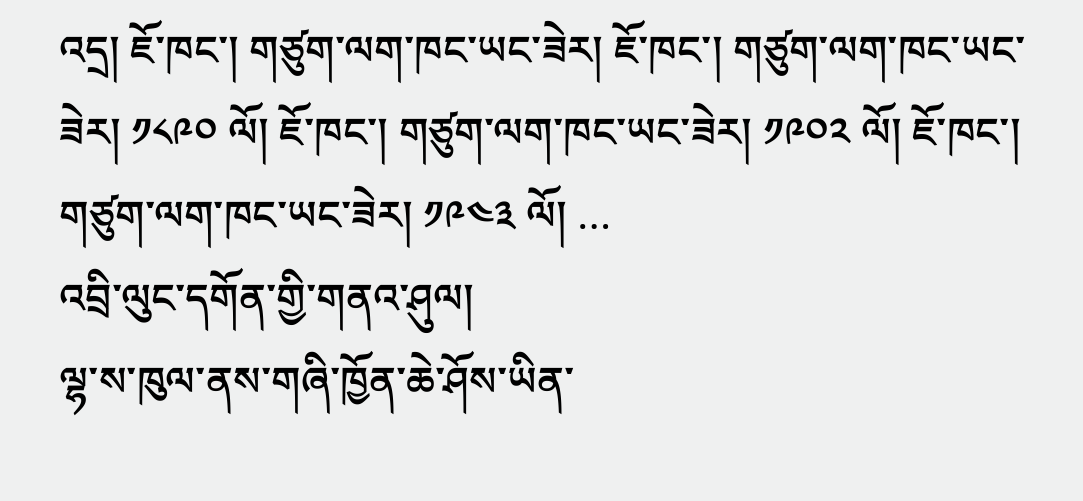འདྲ། ཇོ་ཁང་། གཙུག་ལག་ཁང་ཡང་ཟེར། ཇོ་ཁང་། གཙུག་ལག་ཁང་ཡང་ཟེར། ༡༨༩༠ ལོ། ཇོ་ཁང་། གཙུག་ལག་ཁང་ཡང་ཟེར། ༡༩༠༢ ལོ། ཇོ་ཁང་། གཙུག་ལག་ཁང་ཡང་ཟེར། ༡༩༤༣ ལོ། …
འབྲི་ལུང་དགོན་གྱི་གནའ་ཤུལ།
ལྷ་ས་ཁུལ་ནས་གཞི་ཁྱོན་ཆེ་ཤོས་ཡིན་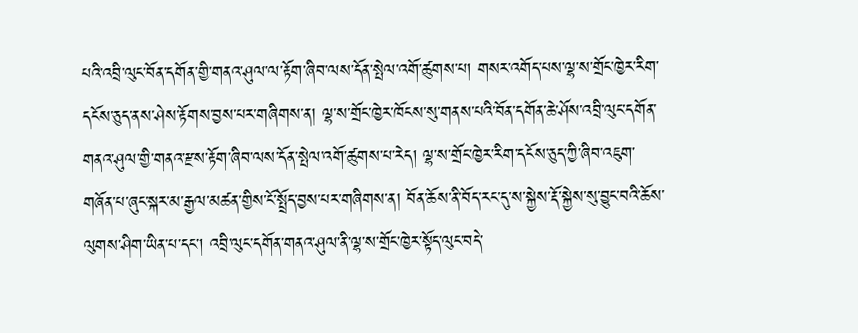པའི་འབྲི་ལུང་བོན་དགོན་གྱི་གནའ་ཤུལ་ལ་རྟོག་ཞིབ་ལས་དོན་སྤེལ་འགོ་ཚུགས་པ། གསར་འགོད་པས་ལྷ་ས་གྲོང་ཁྱེར་རིག་དངོས་ཅུད་ནས་ཤེས་རྟོགས་བྱས་པར་གཞིགས་ན། ལྷ་ས་གྲོང་ཁྱེར་ཁོངས་སུ་གནས་པའི་བོན་དགོན་ཆེ་ཤོས་འབྲི་ལུང་དགོན་གནའ་ཤུལ་གྱི་གནའ་རྫས་རྟོག་ཞིབ་ལས་དོན་སྤེལ་འགོ་ཚུགས་པ་རེད། ལྷ་ས་གྲོང་ཁྱེར་རིག་དངོས་ཅུད་ཀྱི་ཞིབ་འཇུག་གཞོན་པ་ཞུང་སྐར་མ་རྒྱལ་མཚན་གྱིས་ངོ་སྤྲོད་བྱས་པར་གཞིགས་ན། བོན་ཆོས་ནི་བོད་རང་དུ་ས་སྐྱེས་རྡོ་སྐྱེས་སུ་བྱུང་བའི་ཆོས་ལུགས་ཤིག་ཡིན་པ་དང་། འབྲི་ལུང་དགོན་གནའ་ཤུལ་ནི་ལྷ་ས་གྲོང་ཁྱེར་སྟོད་ལུང་བདེ་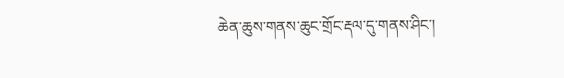ཆེན་ཆུས་གནས་ཆུང་གྲོང་རྡལ་དུ་གནས་ཤིང་།